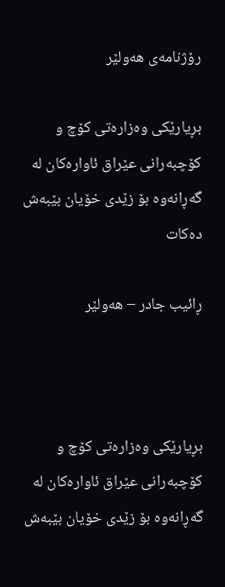رۆژنامەی ھەولێر

بڕیارێکی وەزارەتی کۆچ و کۆچبەرانی عێراق ئاوارەکان لە گەڕانەوە بۆ زێدی خۆیان بێبەش دەکات

ڕائیب جادر – هەولێر



بڕیارێکی وەزارەتی کۆچ و کۆچبەرانی عێراق ئاوارەکان لە گەڕانەوە بۆ زێدی خۆیان بێبەش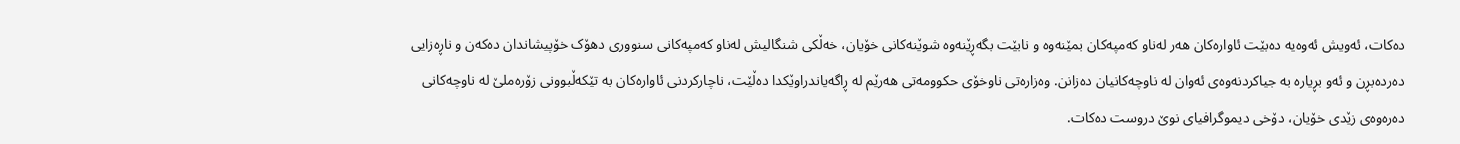دەکات، ئەویش ئەوەیە دەبێت ئاوارەکان ھەر لەناو کەمپەکان بمێنەوە و نابێت بگەڕێنەوە شوێنەکانی خۆیان، خەڵکی شنگالیش لەناو کەمپەکانی سنووری دھۆک خۆپیشاندان دەکەن و ناڕەزایی دەردەبڕن و ئەو بڕیارە بە جیاکردنەوەی ئەوان لە ناوچەکانیان دەزانن. وەزارەتی ناوخۆی حکوومەتی ھەرێم لە ڕاگەیاندراوێکدا دەڵێت، ناچارکردنی ئاوارەکان بە تێکەڵبوونی زۆرەملێ لە ناوچەکانی دەرەوەی زێدی خۆیان، دۆخی دیموگرافیای نوێ دروست دەکات.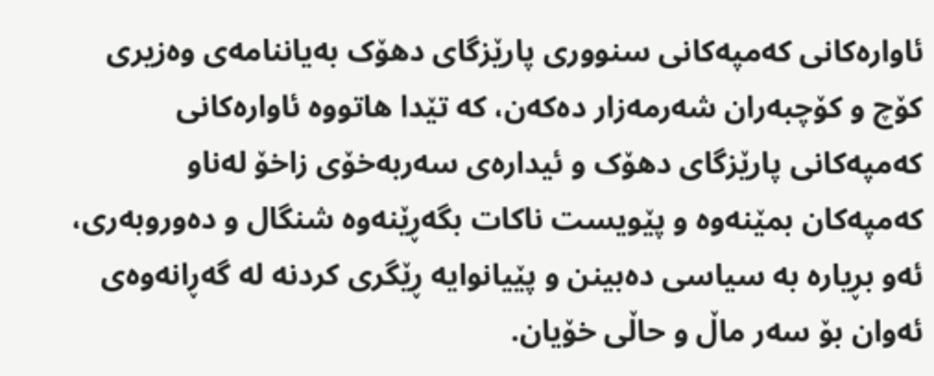ئاوارەکانی کەمپەکانی سنووری پارێزگای دھۆک بەیاننامەی وەزیری کۆچ و کۆچبەران شەرمەزار دەکەن، کە تێدا ھاتووە ئاوارەکانی کەمپەکانی پارێزگای دھۆک و ئیدارەی سەربەخۆی زاخۆ لەناو کەمپەکان بمێنەوە و پێویست ناکات بگەڕێنەوە شنگال و دەوروبەری، ئەو بڕیارە بە سیاسی دەبینن و پێیانوایە ڕێگری کردنە لە گەڕانەوەی ئەوان بۆ سەر ماڵ و حاڵی خۆیان.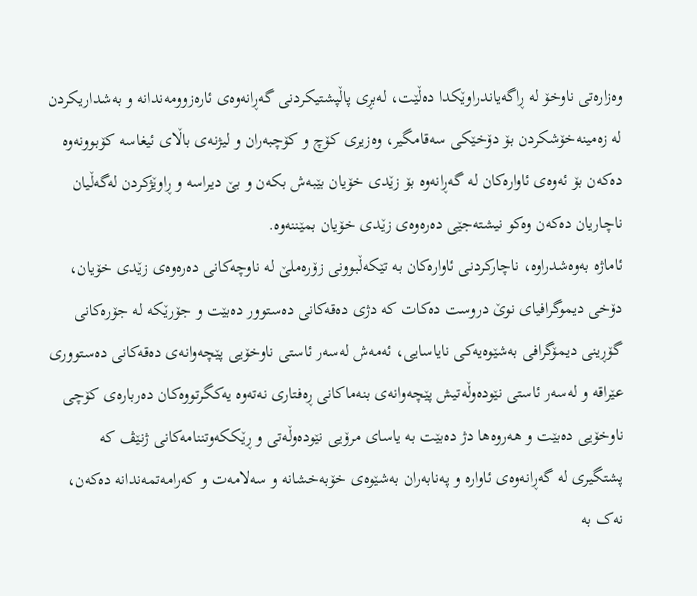وەزارەتی ناوخۆ لە ڕاگەیاندراوێکدا دەڵێت، لەبڕی پاڵپشتیکردنی گەڕانەوەی ئارەزوومەندانە و بەشداریکردن لە زەمینەخۆشکردن بۆ دۆخێکی سەقامگیر، وەزیری کۆچ و کۆچبەران و لیژنەی باڵای ئیغاسە کۆبوونەوە دەکەن بۆ ئەوەی ئاوارەکان لە گەڕانەوە بۆ زێدی خۆیان بێبەش بکەن و بێ دیراسە و ڕاوێژکردن لەگەڵیان ناچاریان دەکەن وەکو نیشتەجێی دەرەوەی زێدی خۆیان بمێننەوە.
ئاماژە بەوەشدراوە، ناچارکردنی ئاوارەکان بە تێکەڵبوونی زۆرەملێ لە ناوچەکانی دەرەوەی زێدی خۆیان، دۆخی دیموگرافیای نوێ دروست دەکات کە دژی دەقەکانی دەستوور دەبێت و جۆرێکە لە جۆرەکانی گۆڕینی دیمۆگرافی بەشێوەیەکی نایاسایی، ئەمەش لەسەر ئاستی ناوخۆیی پێچەوانەی دەقەکانی دەستووری عێراقە و لەسەر ئاستی نێودەوڵەتیش پێچەوانەی بنەماکانی ڕەفتاری نەتەوە یەکگرتووەکان دەربارەی کۆچی ناوخۆیی دەبێت و ھەروەھا دژ دەبێت بە یاسای مرۆیی نێودەوڵەتی و ڕێککەوتننامەکانی ژنێڤ کە پشتگیری لە گەڕانەوەی ئاوارە و پەنابەران بەشێوەی خۆبەخشانە و سەلامەت و کەرامەتمەندانە دەکەن، نەک بە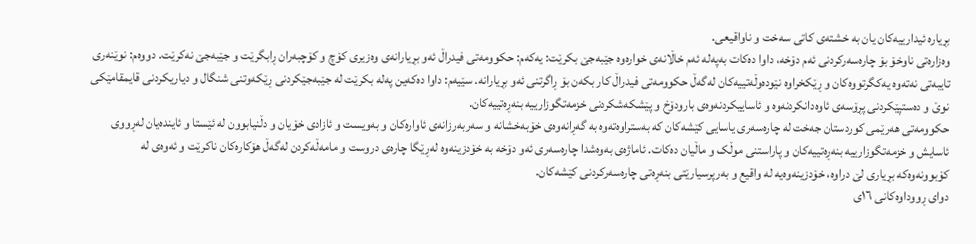بڕیارە ئیدارییەکان یان بە خشتەی کاتی سەخت و ناواقیعی.
وەزارەتی ناوخۆ بۆ چارەسەرکردنی ئەم دۆخە، داوا دەکات بەپەلە ئەم خاڵانەی خوارەوە جێبەجێ بکرێت: یەکەم: حکوومەتی فیدراڵ ئەو بڕیارانەی وەزیری کۆچ و کۆچبەران ڕابگرێت و جێبەجێ نەکرێت. دووەم: نوێنەری تایبەتی نەتەوە یەکگرتووەکان و ڕێکخراوە نێودەوڵەتییەکان لەگەڵ حکوومەتی فیدراڵ کار بکەن بۆ ڕاگرتنی ئەو بڕیارانە. سێیەم: داوا دەکەین پەلە بکرێت لە جێبەجێکردنی ڕێکەوتنی شنگال و دیاریکردنی قایمقامێکی نوێ و دەستپێکردنی پڕۆسەی ئاوەدانکردنەوە و ئاساییکردنەوەی بارودۆخ و پێشکەشکردنی خزمەتگوزارییە بنەڕەتییەکان.
حکوومەتی ھەرێمی کوردستان جەخت لە چارەسەری یاسایی کێشەکان کە بەستراوەتەوە بە گەڕانەوەی خۆبەخشانە و سەربەرزانەی ئاوارەکان و بەویست و ئازادی خۆیان و دڵنیابوون لە ئێستا و ئایندەیان لەڕووی ئاسایش و خزمەتگوزارییە بنەڕەتییەکان و پاراستنی موڵک و ماڵیان دەکات. ئاماژەی بەوەشدا چارەسەری ئەو دۆخە بە خۆدزینەوە لەڕێگا چارەی دروست و مامەڵەکردن لەگەڵ ھۆکارەکان ناکرێت و ئەوەی لە کۆبوونەوەکە بڕیاری لێ دراوە، خۆدزینەوەیە لە واقیع و بەرپرسیارێتی بنەڕەتی چارەسەرکردنی کێشەکان.
دوای ڕووداوەکانی ١٦ی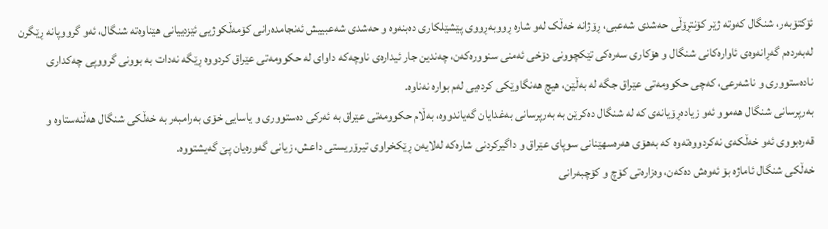ئۆکتۆبەر، شنگال کەوتە ژێر کۆنتڕۆڵی حەشدی شەعبی، ڕۆژانە خەڵک لەو شارە ڕووبەڕووی پێشێلکاری دەبنەوە و حەشدی شەعبییش ئەنجامدەرانی کۆمەڵکوژیی ئێزدییانی ھێناوەتە شنگال، ئەو گرووپانە ڕێگرن لەبەردەم گەڕانەوەی ئاوارەکانی شنگال و ھۆکاری سەرەکی تێکچوونی دۆخی ئەمنی سنوورەکەن، چەندین جار ئیدارەی ناوچەکە داوای لە حکوومەتی عێراق کردووە ڕێگە نەدات بە بوونی گرووپی چەکداری نادەستووری و ناشەرعی، کەچی حکوومەتی عێراق جگە لە بەڵێن، ھیچ ھەنگاوێکی کردەیی لەم بوارە نەناوە.
بەرپرسانی شنگال ھەموو ئەو زیادەڕۆیانەی کە لە شنگال دەکرێن بە بەرپرسانی بەغدایان گەیاندووە، بەڵام حکوومەتی عێراق بە ئەرکی دەستووری و یاسایی خۆی بەرامبەر بە خەڵکی شنگال ھەڵنەستاوە و قەرەبووی ئەو خەڵکەی نەکردووەتەوە کە بەھۆی ھەرەسھێنانی سوپای عێراق و داگیرکردنی شارەکە لەلایەن ڕێکخراوی تیرۆریستی داعش، زیانی گەورەیان پێ گەیشتووە.
خەڵکی شنگال ئاماژە بۆ ئەوەش دەکەن، وەزارەتی کۆچ و کۆچبەرانی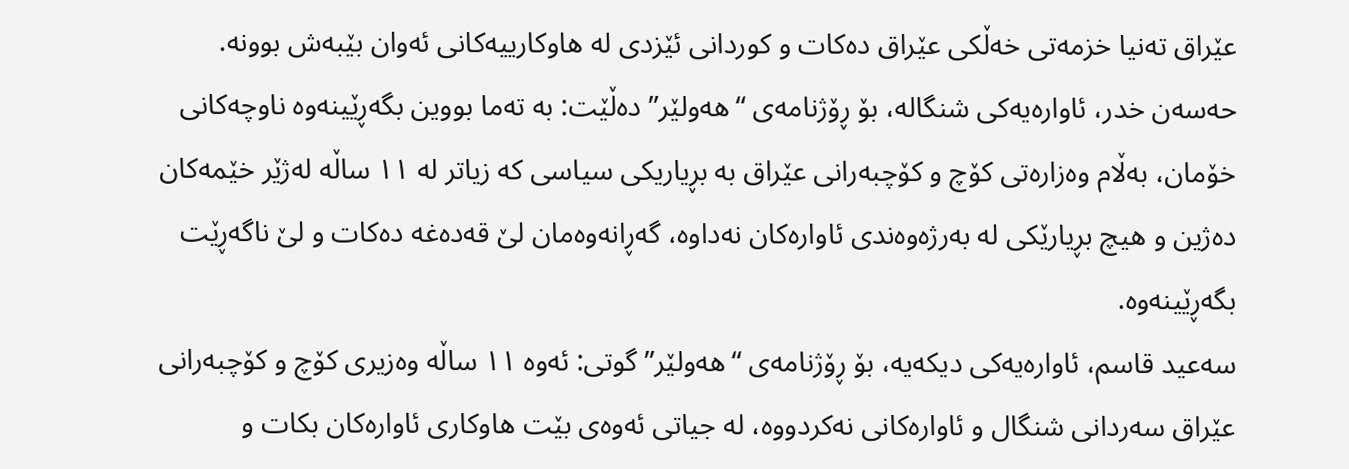عێراق تەنیا خزمەتی خەڵکی عێراق دەکات و کوردانی ئێزدی لە ھاوکارییەکانی ئەوان بێبەش بوونە. حەسەن خدر، ئاوارەیەکی شنگالە، بۆ ڕۆژنامەی “ھەولێر” دەڵێت: بە تەما بووین بگەڕێینەوە ناوچەکانی خۆمان، بەڵام وەزارەتی کۆچ و کۆچبەرانی عێراق بە بڕیاریکی سیاسی کە زیاتر لە ١١ ساڵە لەژێر خێمەکان دەژین و ھیچ بڕیارێکی لە بەرژەوەندی ئاوارەکان نەداوە، گەڕانەوەمان لێ قەدەغە دەکات و لێ ناگەڕێت بگەڕێینەوە.
سەعید قاسم، ئاوارەیەکی دیکەیە، بۆ ڕۆژنامەی “ھەولێر” گوتی: ئەوە ١١ ساڵە وەزیری کۆچ و کۆچبەرانی عێراق سەردانی شنگال و ئاوارەکانی نەکردووە، لە جیاتی ئەوەی بێت ھاوکاری ئاوارەکان بکات و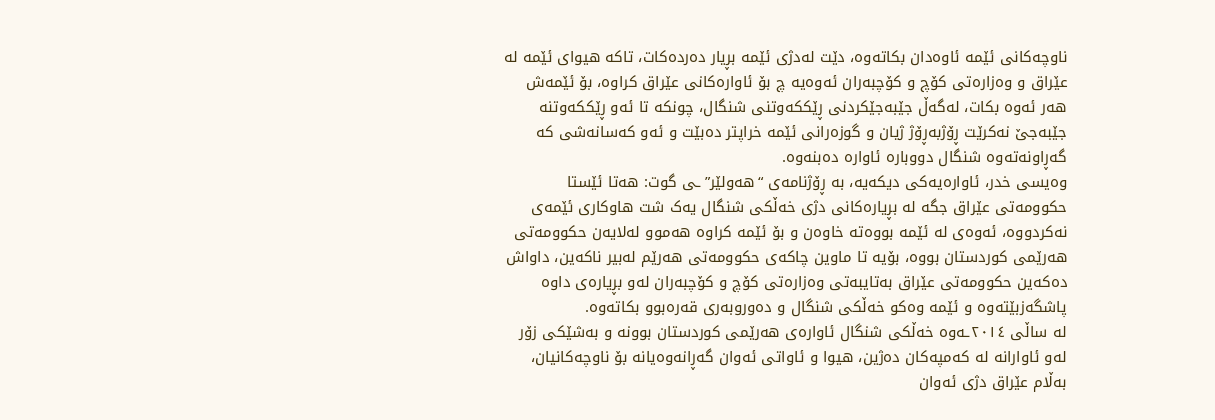ناوچەکانی ئێمە ئاوەدان بکاتەوە، دێت لەدژی ئێمە بڕیار دەردەکات، تاکە ھیوای ئێمە لە عێراق و وەزارەتی کۆچ و کۆچبەران ئەوەیە چ بۆ ئاوارەکانی عێراق کراوە، بۆ ئێمەش ھەر ئەوە بکات، لەگەڵ جێبەجێکردنی ڕێککەوتنی شنگال، چونکە تا ئەو ڕێککەوتنە جێبەجێ نەکرێت ڕۆژبەڕۆژ ژیان و گوزەرانی ئێمە خراپتر دەبێت و ئەو کەسانەشی کە گەڕاونەتەوە شنگال دووبارە ئاوارە دەبنەوە.
وەیسی خدر، ئاوارەیەکی دیکەیە، بە ڕۆژنامەی “ھەولێر”ـی گوت: ھەتا ئێستا حکوومەتی عێراق جگە لە بڕیارەکانی دژی خەڵکی شنگال یەک شت ھاوکاری ئێمەی نەکردووە، ئەوەی لە ئێمە بووەتە خاوەن و بۆ ئێمە کراوە ھەموو لەلایەن حکوومەتی ھەرێمی کوردستان بووە، بۆیە تا ماوین چاکەی حکوومەتی ھەرێم لەبیر ناکەین، داواش دەکەین حکوومەتی عێراق بەتایبەتی وەزارەتی کۆچ و کۆچبەران لەو بڕیارەی داوە پاشگەزبێتەوە و ئێمە وەکو خەڵکی شنگال و دەوروبەری قەرەبوو بکاتەوە.
لە ساڵی ٢٠١٤ـەوە خەڵکی شنگال ئاوارەی ھەرێمی کوردستان بوونە و بەشێکی زۆر لەو ئاوارانە لە کەمپەکان دەژین، ھیوا و ئاواتی ئەوان گەڕانەوەیانە بۆ ناوچەکانیان، بەڵام عێراق دژی ئەوان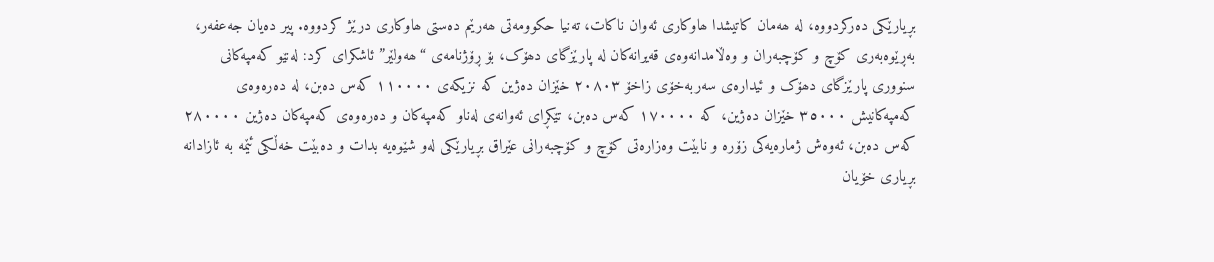بڕیارێکی دەرکردووە، لە ھەمان کاتیشدا ھاوکاری ئەوان ناکات، تەنیا حکوومەتی ھەرێم دەستی ھاوکاری درێژ کردووە. پیر دەیان جەعفەر، بەڕێوەبەری کۆچ و کۆچبەران و وەڵامدانەوەی قەیرانەکان لە پارێزگای دھۆک، بۆ ڕۆژنامەی “ھەولێر” ئاشکرای کرد: لەنێو کەمپەکانی سنووری پارێزگای دھۆک و ئیدارەی سەربەخۆی زاخۆ ٢٠٨٠٣ خێزان دەژین کە نزیکەی ١١٠٠٠٠ کەس دەبن، لە دەرەوەی کەمپەکانیش ٣٥٠٠٠ خێزان دەژین، کە ١٧٠٠٠٠ کەس دەبن، تێکڕای ئەوانەی لەناو کەمپەکان و دەرەوەی کەمپەکان دەژین ٢٨٠٠٠٠ کەس دەبن، ئەوەش ژمارەیەکی زۆرە و نابێت وەزارەتی کۆچ و کۆچبەرانی عێراق بڕیارێکی لەو شێوەیە بدات و دەبێت خەڵکی ئێمە بە ئازادانە بڕیاری خۆیان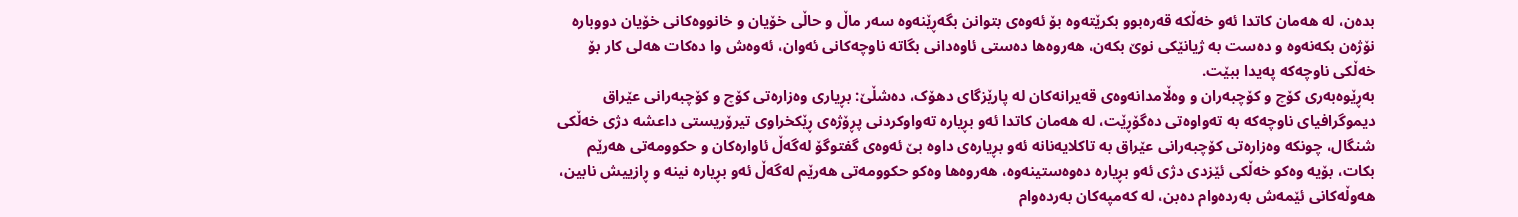بدەن، لە ھەمان کاتدا ئەو خەڵکە قەرەبوو بکرێتەوە بۆ ئەوەی بتوانن بگەڕێنەوە سەر ماڵ و حاڵی خۆیان و خانووەکانی خۆیان دووبارە نۆژەن بکەنەوە و دەست بە ژیانێکی نوێ بکەن، ھەروەھا دەستی ئاوەدانی بگاتە ناوچەکانی ئەوان، ئەوەش وا دەکات ھەلی کار بۆ خەڵکی ناوچەکە پەیدا ببێت.
بەڕێوەبەری کۆچ و کۆچبەران و وەڵامدانەوەی قەیرانەکان لە پارێزگای دھۆک، دەشڵێ: بڕیاری وەزارەتی کۆچ و کۆچبەرانی عێراق دیموگرافیای ناوچەکە بە تەواوەتی دەگۆڕێت، لە ھەمان کاتدا ئەو بڕیارە تەواوکردنی پڕۆژەی ڕێکخراوی تیرۆریستی داعشە دژی خەڵکی شنگال، چونکە وەزارەتی کۆچبەرانی عێراق بە تاکلایەنانە ئەو بڕیارەی داوە بێ ئەوەی گفتوگۆ لەگەڵ ئاوارەکان و حکوومەتی ھەرێم بکات، بۆیە وەکو خەڵکی ئێزدی دژی ئەو بڕیارە دەوەستینەوە، ھەروەھا وەکو حکوومەتی ھەرێم لەگەڵ ئەو بڕیارە نینە و ڕازییش نابین، ھەوڵەکانی ئێمەش بەردەوام دەبن، لە کەمپەکان بەردەوام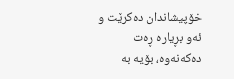خۆپیشاندان دەکرێت و ئەو بڕیارە ڕەت دەکەنەوە، بۆیە بە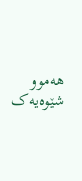ھەموو شێوەیەک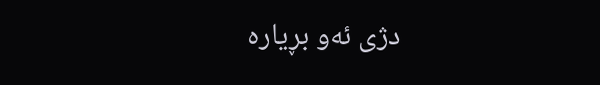دژی ئەو بڕیارە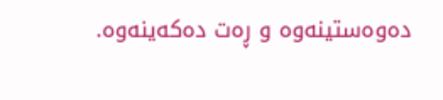دەوەستینەوە و ڕەت دەکەینەوە.